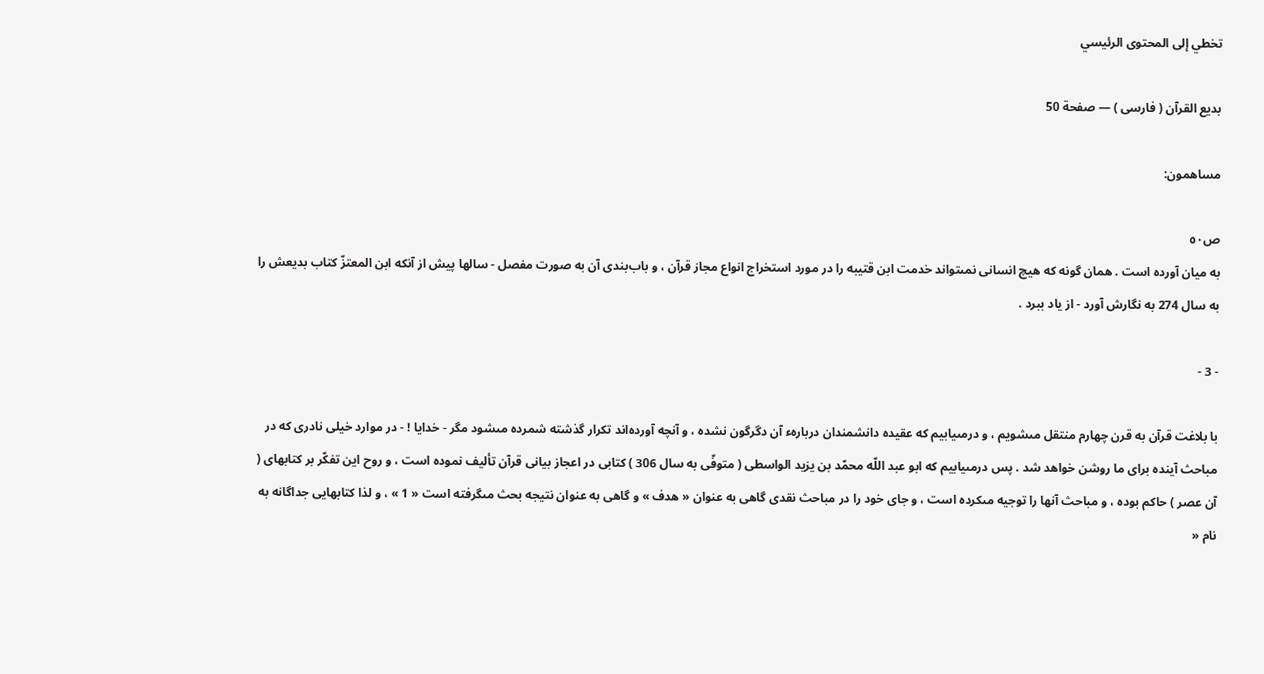تخطي إلى المحتوى الرئيسي

بديع القرآن ( فارسى ) — صفحة 50

مساهمون:

ص٥٠
به ميان آورده است . همان گونه كه هيچ انسانى نمىتواند خدمت ابن قتيبه را در مورد استخراج انواع مجاز قرآن ، و باب‌بندى آن به صورت مفصل - سالها پيش از آنكه ابن المعتزّ كتاب بديعش را به سال 274 به نگارش آورد - از ياد ببرد .

- 3 -

با بلاغت قرآن به قرن چهارم منتقل مىشويم ، و درمىيابيم كه عقيده دانشمندان دربارهء آن دگرگون نشده ، و آنچه آورده‌اند تكرار گذشته شمرده مىشود مگر - خدايا ! - در موارد خيلى نادرى كه در مباحث آينده براى ما روشن خواهد شد . پس درمىيابيم كه ابو عبد اللّه محمّد بن يزيد الواسطى ( متوفّى به سال 306 ) كتابى در اعجاز بيانى قرآن تأليف نموده است ، و روح اين تفكّر بر كتابهاى ( آن عصر ) حاكم بوده ، و مباحث آنها را توجيه مىكرده است ، و جاى خود را در مباحث نقدى گاهى به عنوان « هدف » و گاهى به عنوان نتيجه بحث مىگرفته است « 1 » ، و لذا كتابهايى جداگانه به نام «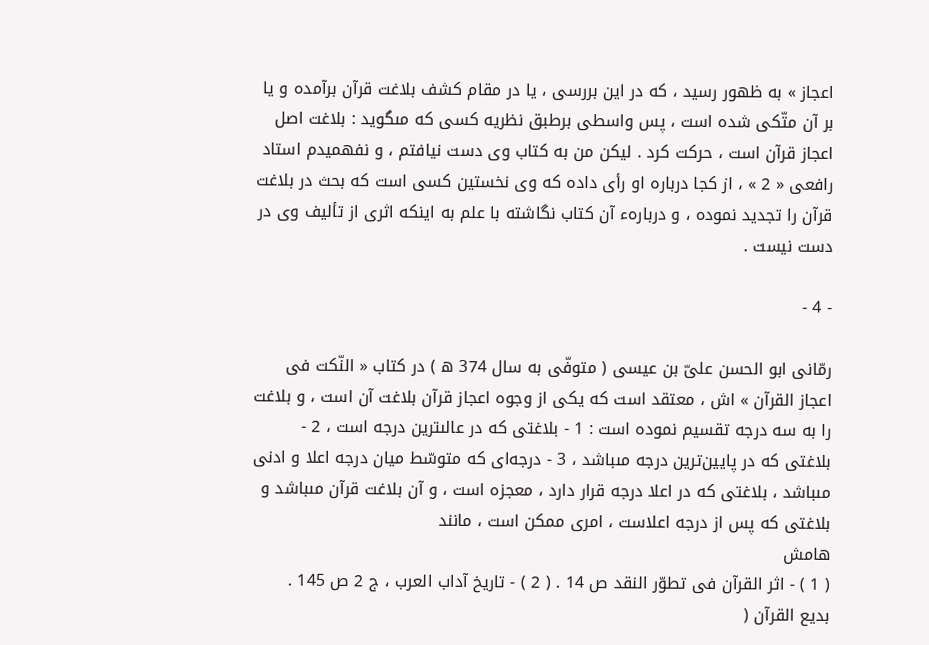اعجاز » به ظهور رسيد ، كه در اين بررسى ، يا در مقام كشف بلاغت قرآن برآمده و يا بر آن متّكى شده است ، پس واسطى برطبق نظريه كسى كه مىگويد : بلاغت اصل اعجاز قرآن است ، حركت كرد . ليكن من به كتاب وى دست نيافتم ، و نفهميدم استاد رافعى « 2 » ، از كجا درباره او رأى داده كه وى نخستين كسى است كه بحث در بلاغت قرآن را تجديد نموده ، و دربارهء آن كتاب نگاشته با علم به اينكه اثرى از تأليف وى در دست نيست .

- 4 -

رمّانى ابو الحسن علىّ بن عيسى ( متوفّى به سال 374 ه ) در كتاب « النّكت فى اعجاز القرآن » اش ، معتقد است كه يكى از وجوه اعجاز قرآن بلاغت آن است ، و بلاغت را به سه درجه تقسيم نموده است : 1 - بلاغتى كه در عالىترين درجه است ، 2 - بلاغتى كه در پايين‌ترين درجه مىباشد ، 3 - درجه‌اى كه متوسّط ميان درجه اعلا و ادنى مىباشد ، بلاغتى كه در اعلا درجه قرار دارد ، معجزه است ، و آن بلاغت قرآن مىباشد و بلاغتى كه پس از درجه اعلاست ، امرى ممكن است ، مانند
هامش
( 1 ) - اثر القرآن فى تطوّر النقد ص 14 . ( 2 ) - تاريخ آداب العرب ، ج 2 ص 145 .
بديع القرآن (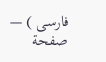فارسى ) — صفحة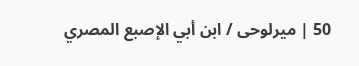50 | ميرلوحى / ابن أبي الإصبع المصري